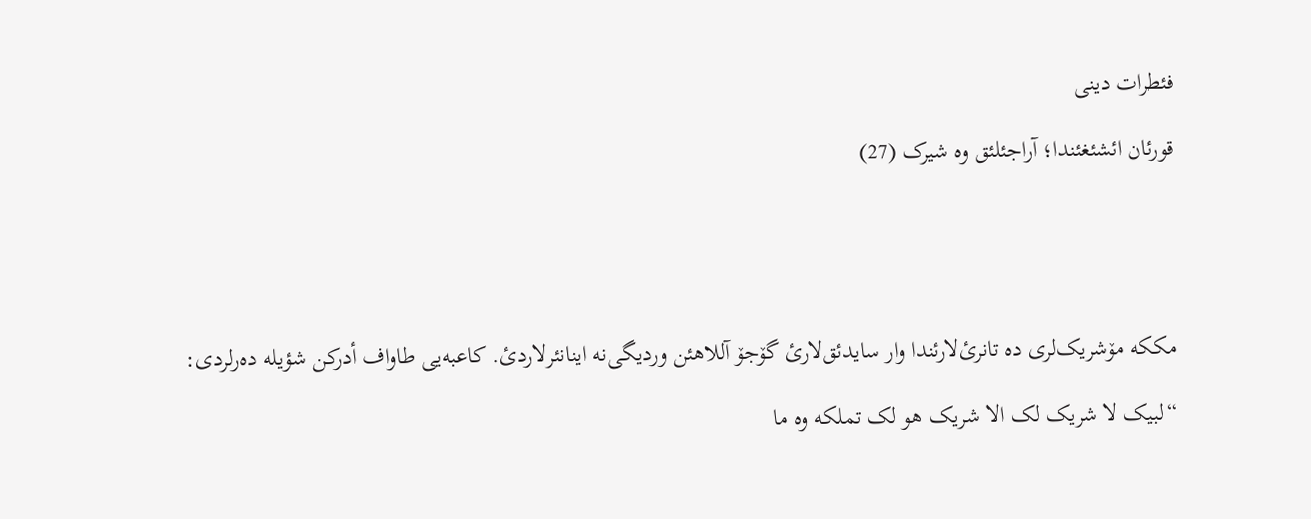فئطرات دینی

قورئان ائشئغئندا؛ آراجئلئق وە شیرک (27)





مککە مۆشریک‌لری دە تانرئ‌لارئندا وار سایدئق‌لارئ گۆجۆ آللاهئن وردیگی‌نە اینانئرلاردئ. کاعبەیی طاواف أدرکن شؤیلە دەرلردی:

“لبیک لا شریک لک الا شریک هو لک تملکە وە ما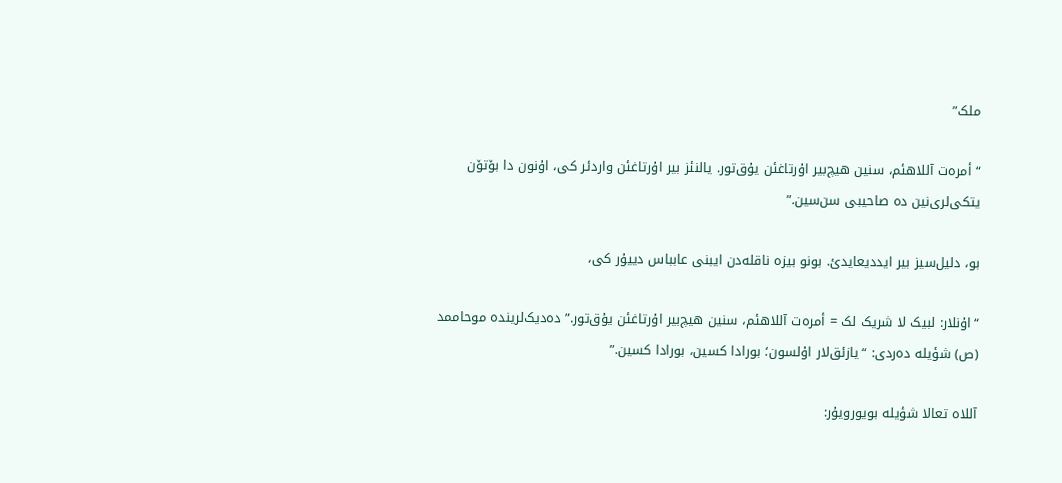ملک”

“أمرەت آللاهئم، سنین هیچ‌بیر اۇرتاغئن یۇق‌تور. یالنئز بیر اۇرتاغئن واردئر کی، اۇنون دا بۆتۆن یتکی‌لری‌نین دە صاحیبی سن‌سین.”

بو، دلیل‌سیز بیر ایددیعایدئ. بونو بیزە ناقلەدن ایبنی عابباس دییۇر کی،

“اۇنلار: لبیک لا شریک لک = أمرەت آللاهئم، سنین هیچ‌بیر اۇرتاغئن یۇق‌تور.” دەدیک‌لریندە موحاممد (ص) شؤیلە دەردی: “یازئق‌لار اۇلسون؛ بورادا کسین، بورادا کسین.”

آللاە تعالا شؤیلە بویورویۇر: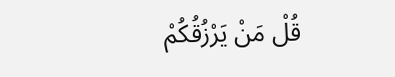قُلْ مَنْ يَرْزُقُكُمْ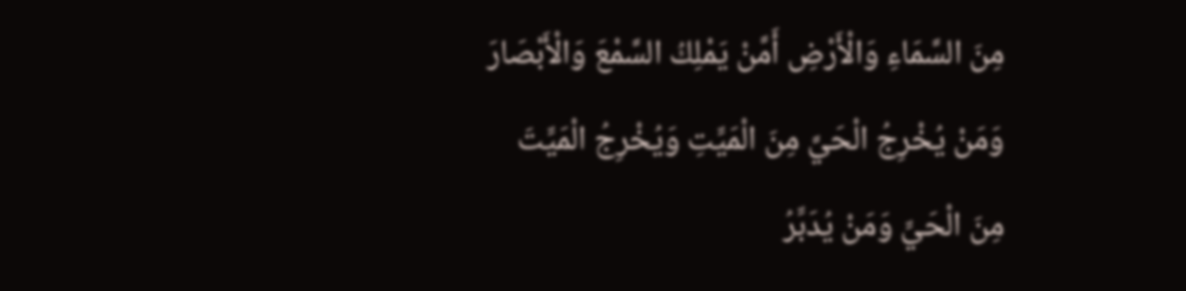مِنَ السَّمَاءِ وَالْأَرْضِ أَمَّنْ يَمْلِكُ السَّمْعَ وَالْأَبْصَارَ وَمَنْ يُخْرِجُ الْحَيَّ مِنَ الْمَيِّتِ وَيُخْرِجُ الْمَيِّتَ مِنَ الْحَيِّ وَمَنْ يُدَبِّرُ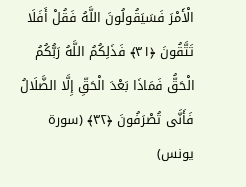الْأَمْرَ فَسَيَقُولُونَ اللَّهُ فَقُلْ أَفَلَا تَتَّقُونَ ﴿۳۱﴾ فَذَلِكُمُ اللَّهُ رَبُّكُمُ الْحَقُّ فَمَاذَا بَعْدَ الْحَقِّ إِلَّا الضَّلَالُ فَأَنَّى تُصْرَفُونَ ﴿۳۲﴾ (سورة یونس)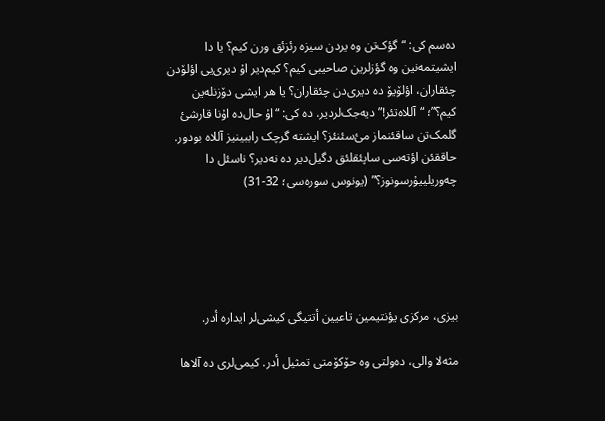دەسم کی: “گؤک‌تن وە یردن سیزە رئزئق ورن کیم؟ یا دا ایشیتمەنین وە گؤزلرین صاحیبی کیم؟ کیم‌دیر اۇ دیری‌یی اؤلۆدن چئقاران، اؤلۆیۆ دە دیری‌دن چئقاران؟ یا هر ایشی دۆزنلەین کیم؟”؛ “آللاەتئر!” دیەجک‌لردیر. دە کی: “اۇ حال‌دە اۇنا قارشئ گلمک‌تن ساقئنماز مئ‌سئنئز؟ ایشتە گرچک راببینیز آللاە بودور. حاققئن اؤتەسی ساپئقلئق دگیل‌دیر دە نەدیر؟ ناسئل دا چەوریلییۇرسونوز؟” (یونوس سورەسی؛ 32-31)





بیزی، مرکزی یؤنتیمین تاعیین أتتیگی کیشی‌لر ایدارە أدر.

مثەلا والی، دەولتی وە حۆکۆمتی تمثیل أدر. کیمی‌لری دە آلاها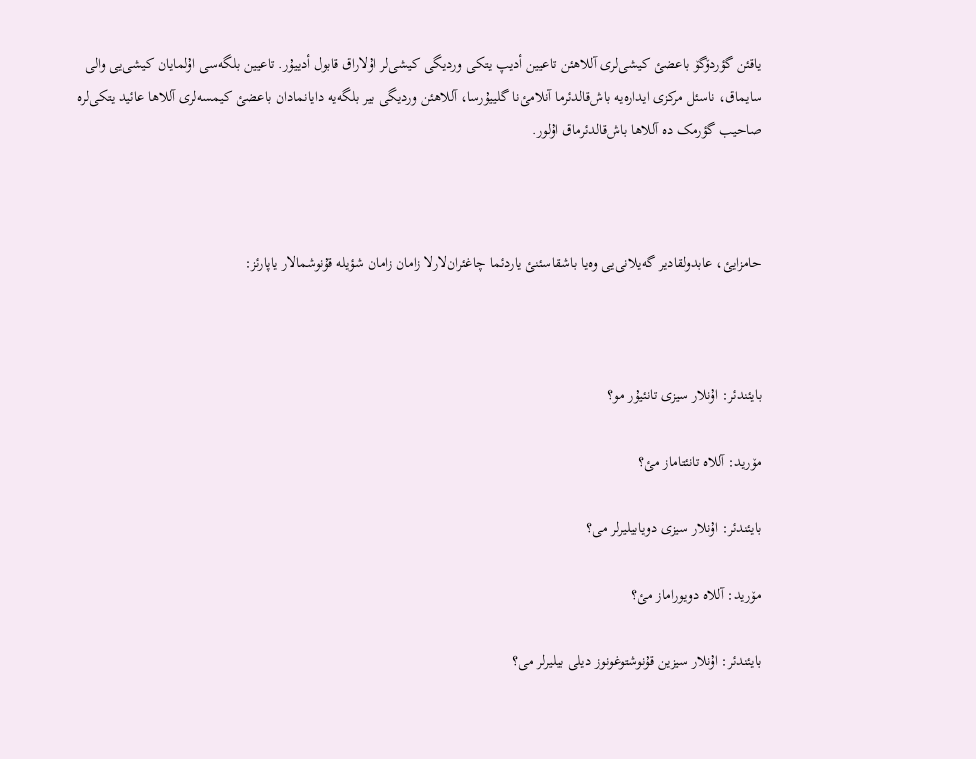یاقئن گؤردۆگۆ باعضئ کیشی‌لری آللاهئن تاعیین أدیپ یتکی وردیگی کیشی‌لر اۇلاراق قابول أدییۇر. تاعیین بلگەسی اۇلمایان کیشی‌یی والی سایماق، ناسئل مرکزی ایدارەیە باش‌قالدئرما آنلامئ‌نا گلییۇرسا، آللاهئن وردیگی بیر بلگەیە دایانمادان باعضئ کیمسەلری آللاها عائید یتکی‌لرە صاحیب گؤرمک دە آللاها باش‌قالدئرماق اۇلور.



حامزایئ، عابدولقادیر گەیلانی‌یی وەیا باشقاسئنئ یاردئما چاغئران‌لارلا زامان زامان شؤیلە قۇنوشمالار یاپارئز:



بایئندئر: اۇنلار سیزی تانئیۇر مو؟

مۆرید: آللاە تانئتاماز مئ؟

بایئندئر: اۇنلار سیزی دویابیلیرلر می؟

مۆرید: آللاە دویوراماز مئ؟

بایئندئر: اۇنلار سیزین قۇنوشتوغونوز دیلی بیلیرلر می؟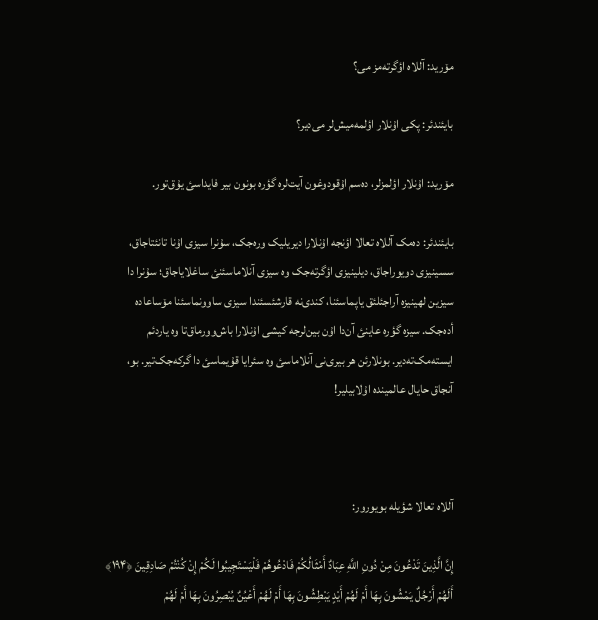مۆرید: آللاە اؤگرتەمز می؟

بایئندئر: پکی اۇنلار اؤلمەمیش‌لر می‌دیر؟

مۆرید: اۇنلار اؤلمزلر، دەسم اۇقودوغون آیت‌لرە گؤرە بونون بیر فایداسئ یۇق‌تور.

بایئندئر: دەمک آللاە تعالا اؤنجە اۇنلارا دیریلیک ورەجک، سۇنرا سیزی اۇنا تانئتاجاق، سسینیزی دویوراجاق، دیلینیزی اؤگرتەجک وە سیزی آنلاماسئنئ ساغلایاجاق؛ سۇنرا دا سیزین لهینیزە آراجئلئق یاپماسئنا، کندی‌نە قارشئسئندا سیزی ساوونماسئنا مۆساعادە أدەجک. سیزە گؤرە عاینئ آن‌دا اۇن بین‌لرجە کیشی اۇنلارا باش‌وورماق‌تا وە یاردئم ایستەمک‌تەدیر. بونلارئن هر بیری‌نی آنلاماسئ وە سئرایا قۇیماسئ دا گرکەجک‌تیر. بو، آنجاق حایال عالمیندە اۇلابیلیر!



آللاە تعالا شؤیلە بویورور:

إِنَّ الَّذِينَ تَدْعُونَ مِنْ دُونِ اللَّهِ عِبَادٌ أَمْثَالُكُمْ فَادْعُوهُمْ فَلْيَسْتَجِيبُوا لَكُمْ إِنْ كُنْتُمْ صَادِقِينَ ﴿۱۹۴﴾ أَلَهُمْ أَرْجُلٌ يَمْشُونَ بِهَا أَمْ لَهُمْ أَيْدٍ يَبْطِشُونَ بِهَا أَمْ لَهُمْ أَعْيُنٌ يُبْصِرُونَ بِهَا أَمْ لَهُمْ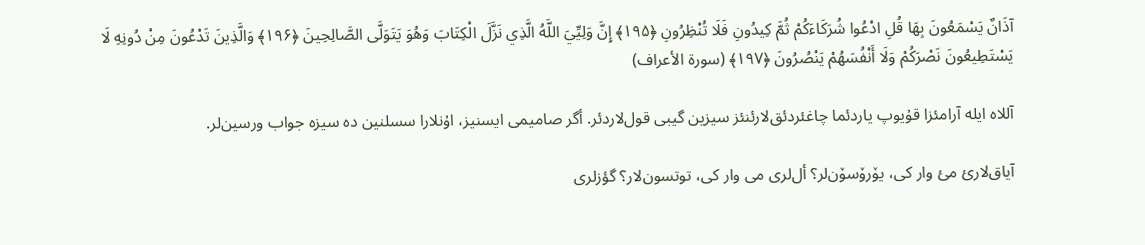آذَانٌ يَسْمَعُونَ بِهَا قُلِ ادْعُوا شُرَكَاءَكُمْ ثُمَّ كِيدُونِ فَلَا تُنْظِرُونِ ﴿۱۹۵﴾ إِنَّ وَلِيِّيَ اللَّهُ الَّذِي نَزَّلَ الْكِتَابَ وَهُوَ يَتَوَلَّى الصَّالِحِينَ ﴿۱۹۶﴾ وَالَّذِينَ تَدْعُونَ مِنْ دُونِهِ لَا يَسْتَطِيعُونَ نَصْرَكُمْ وَلَا أَنْفُسَهُمْ يَنْصُرُونَ ﴿۱۹۷﴾ (سورة الأعراف)

آللاە ایلە آرامئزا قۇیوپ یاردئما چاغئردئق‌لارئنئز سیزین گیبی قول‌لاردئر. أگر صامیمی ایسنیز، اۇنلارا سسلنین دە سیزە جواب ورسین‌لر.

آیاق‌لارئ مئ وار کی، یۆرۆسۆن‌لر؟ أل‌لری می وار کی، توتسون‌لار؟ گؤزلری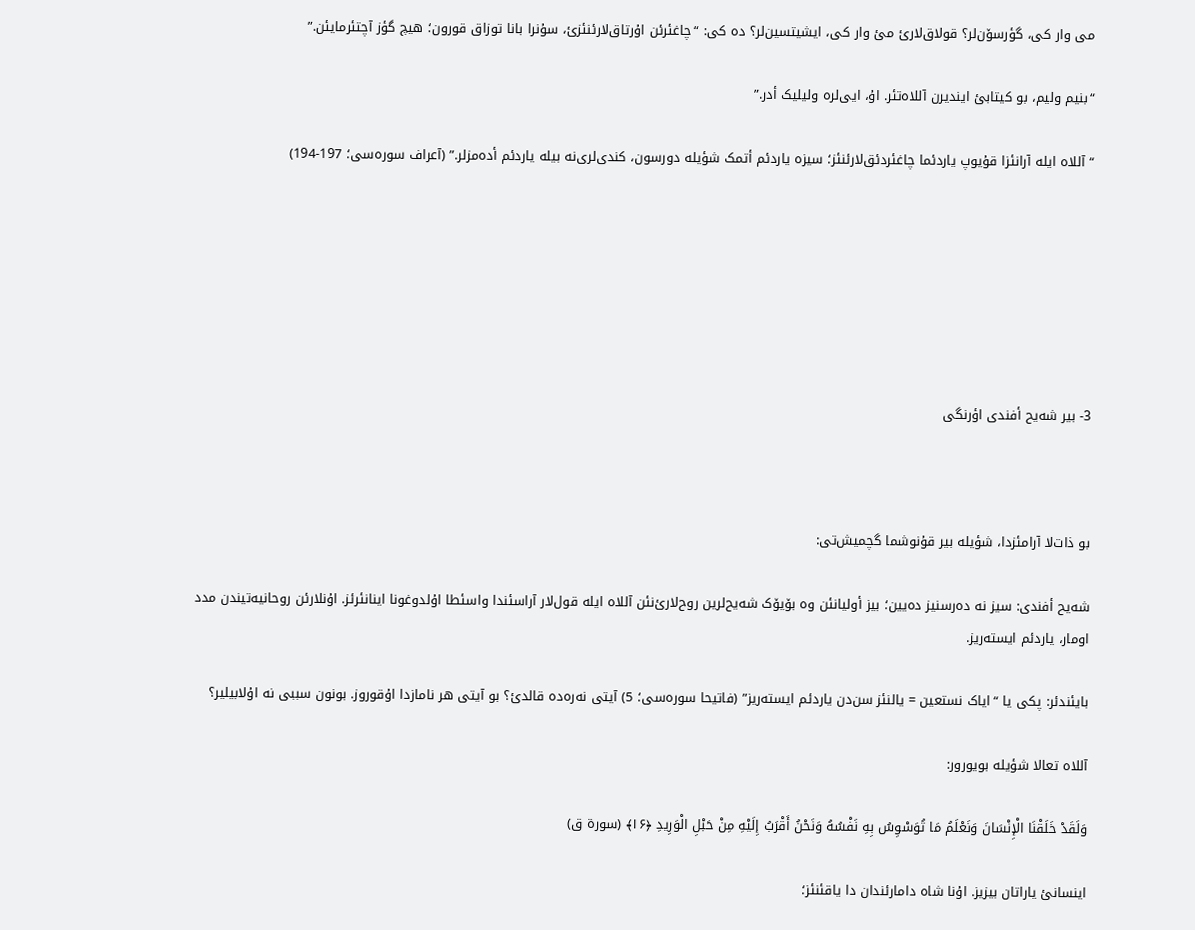می وار کی، گؤرسۆن‌لر؟ قولاق‌لارئ مئ وار کی، ایشیتسین‌لر؟ دە کی: “چاغئرئن اۇرتاق‌لارئنئزئ، سۇنرا بانا توزاق قورون؛ هیچ گؤز آچتئرمایئن.”

“بنیم ولیم، بو کیتابئ ایندیرن آللاەتئر. اۇ، ایی‌لرە ولیلیک أدر.”

“آللاە ایلە آرانئزا قۇیوپ یاردئما چاغئردئق‌لارئنئز؛ سیزە یاردئم أتمک شؤیلە دورسون، کندی‌لری‌نە بیلە یاردئم أدەمزلر.” (آعراف سورەسی؛ 197-194)







3- بیر شەیح أفندی اؤرنگی



بو ذات‌لا آرامئزدا، شؤیلە بیر قۇنوشما گچمیش‌تی:

شەیح أفندی: سیز نە دەرسنیز دەیین؛ بیز أولیانئن وە بۆیۆک شەیح‌لرین روح‌لارئ‌نئن آللاە ایلە قول‌لار آراسئندا واسئطا اۇلدوغونا اینانئرئز. اۇنلارئن روحانیەتیندن مدد اومار، یاردئم ایستەریز.

بایئندئر: پکی یا “ایاک نستعین = یالنئز سن‌دن یاردئم ایستەریز” (فاتیحا سورەسی؛ 5) آیتی نەرەدە قالدئ؟ بو آیتی هر نامازدا اۇقوروز. بونون سببی نە اۇلابیلیر؟

آللاە تعالا شؤیلە بویورور:

وَلَقَدْ خَلَقْنَا الْإِنْسَانَ وَنَعْلَمُ مَا تُوَسْوِسُ بِهِ نَفْسُهُ وَنَحْنُ أَقْرَبُ إِلَيْهِ مِنْ حَبْلِ الْوَرِيدِ ﴿۱۶﴾ (سورة ق)

اینسانئ یاراتان بیزیز. اۇنا شاە دامارئندان دا یاقئنئز؛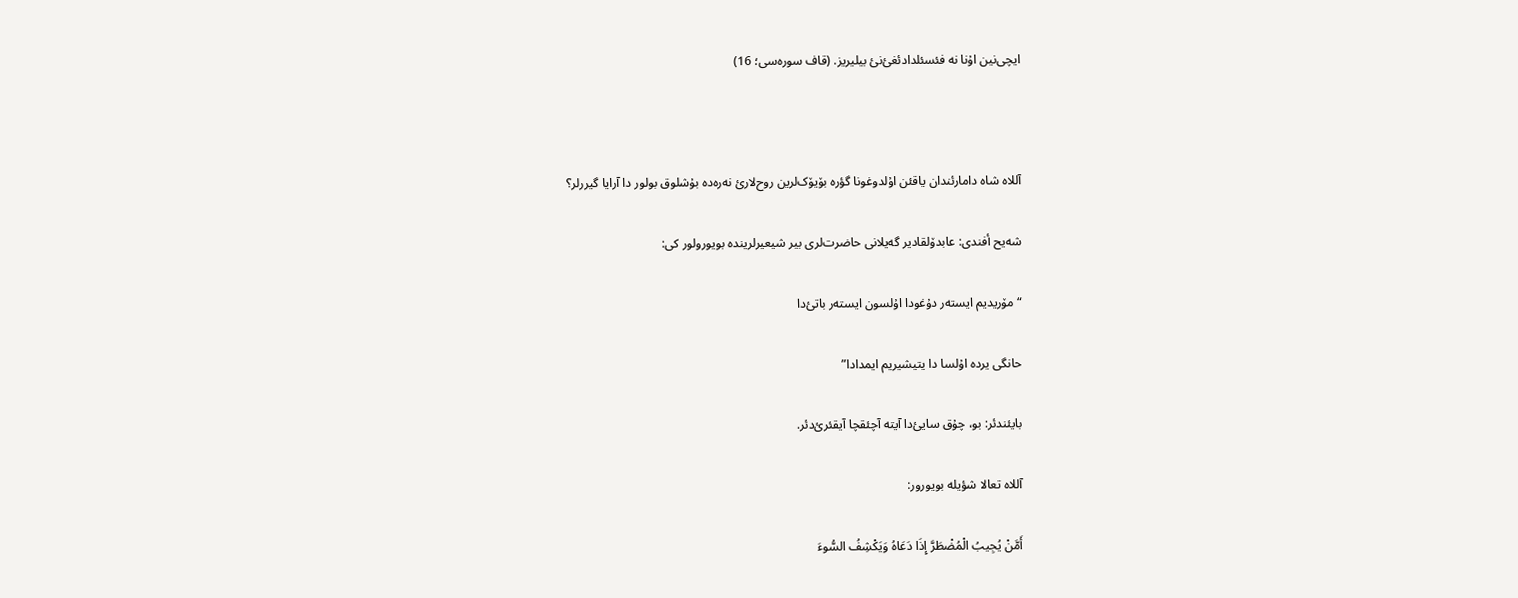ایچی‌نین اۇنا نە فئسئلدادئغئ‌نئ بیلیریز. (قاف سورەسی؛ 16)



آللاە شاە دامارئندان یاقئن اۇلدوغونا گؤرە بۆیۆک‌لرین روح‌لارئ نەرەدە بۇشلوق بولور دا آرایا گیررلر؟

شەیح أفندی: عابدۆلقادیر گەیلانی حاضرت‌لری بیر شیعیرلریندە بویورولور کی:

“مۆریدیم ایستەر دۇغودا اۇلسون ایستەر باتئ‌دا

حانگی یردە اۇلسا دا یتیشیریم ایمدادا”

بایئندئر: بو، چۇق سایئ‌دا آیتە آچئقچا آیقئرئ‌دئر.

آللاە تعالا شؤیلە بویورور:

أَمَّنْ يُجِيبُ الْمُضْطَرَّ إِذَا دَعَاهُ وَيَكْشِفُ السُّوءَ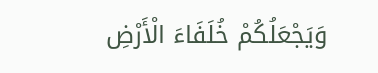وَيَجْعَلُكُمْ خُلَفَاءَ الْأَرْضِ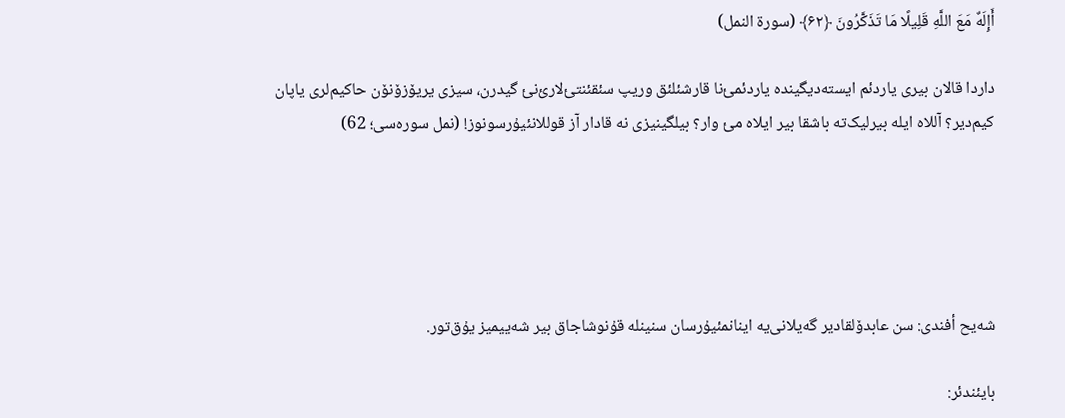أَإِلَهٌ مَعَ اللَّهِ قَلِيلًا مَا تَذَكَّرُونَ ﴿۶۲﴾ (سورة النمل)

داردا قالان بیری یاردئم ایستەدیگیندە یاردئمئ‌نا قارشئلئق وریپ سئقئنتئ‌لارئ‌نئ گیدرن، سیزی یریۆزۆنۆن حاکیم‌لری یاپان کیم‌دیر؟ آللاە ایلە بیرلیک‌تە باشقا بیر ایلاە مئ وار؟ بیلگینیزی نە قادار آز قوللانئیۇرسونوز! (نمل سورەسی؛ 62)





شەیح أفندی: سن عابدۆلقادیر‌ گەیلانی‌یە اینانمئیۇرسان سنینلە قۇنوشاجاق بیر شەییمیز یۇق‌تور.

بایئندئر: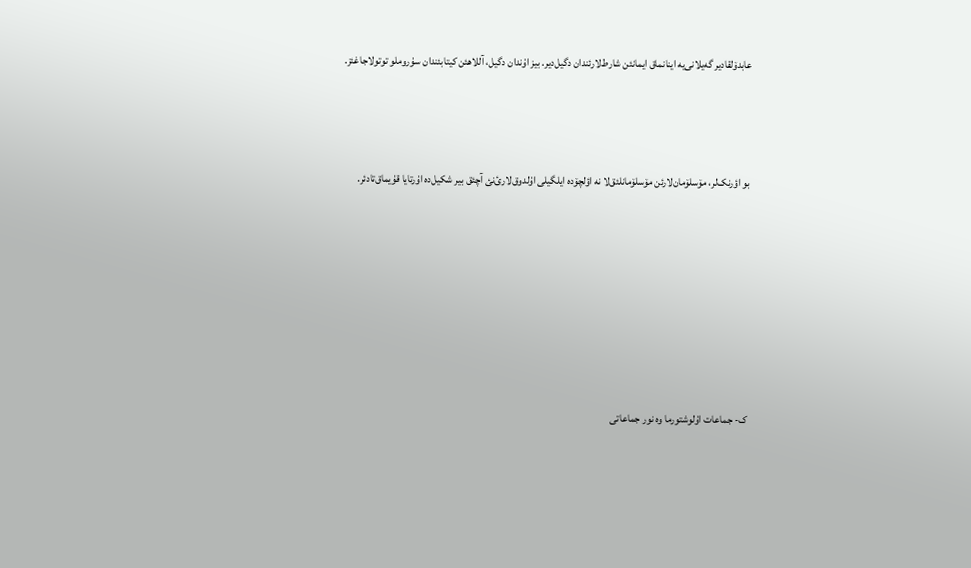عابدۆلقادیر گەیلانی‌یە اینانماق ایمانئن شارط‌لارئندان دگیل‌دیر. بیز اۇندان دگیل، آللاهئن کیتابئندان سۇروملو توتولاجاغئز.



بو اؤرنک‌لر، مۆسلۆمان‌لارئن مۆسلۆمانلئق‌لا نە اؤلچۆدە ایلگیلی اۇلدوق‌لارئ‌نئ آچئق بیر شکیل‌دە اۇرتایا قۇیماق‌تادئر.







ک- جماعات اۇلوشتورما وە نور جماعاتی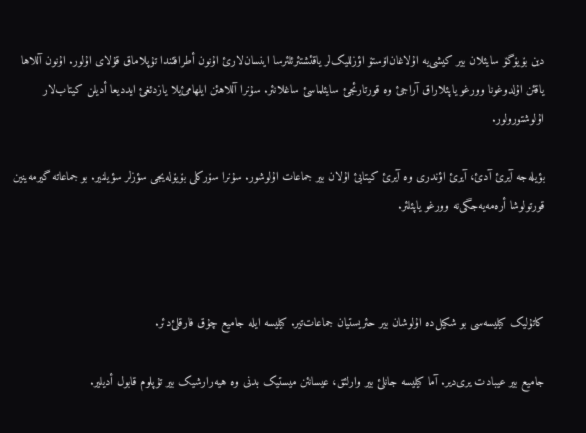دین بۆیۆگۆ سایئلان بیر کیشی‌یە اۇلاغان‌اۆستۆ اؤزللیک‌لر یاقئشتئرئلئرسا اینسان‌لارئ اۇنون أطرافئندا تۇپلاماق قۇلای اۇلور. اۇنون آللاها یاقئن اۇلدوغونا وورغو یاپئلاراق آراجئ وە قورتارئجئ سایئلماسئ ساغلانئر. سۇنرا آللاهئن ایلهامئ‌یلا یازدئغئ ایددیعا أدیلن کیتاب‌لار اۇلوشتورولور.

بؤیلەجە آیرئ آدئ، آیرئ اؤندری وە آیرئ کیتابئ اۇلان بیر جماعات اۇلوشور. سۇنرا سۆرکلی بۆیۆلەیجی سؤزلر سؤیلنیر. بو جماعاتە گیرمەینین قورتولوشا أرەمەیەجگی‌نە وورغو یاپئلئر.



کاتۇلیک کیلیسەسی بو شکیل‌دە اۇلوشان بیر حئریستیان جماعات‌تیر. کیلیسە ایلە جامیع چۇق فارقلئ‌دئر.

جامیع بیر عیبادت یری‌دیر. آما کیلیسە جانلئ بیر وارلئق، عیسانئن میستیک بدنی وە هیەرارشیک بیر تۇپلوم قابول أدیلیر.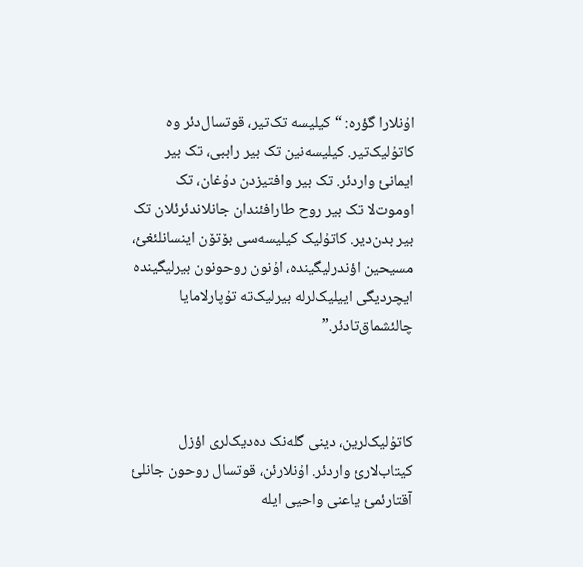اۇنلارا گؤرە: “کیلیسە تک‌تیر، قوتسال‌دئر وە کاتۇلیک‌تیر. کیلیسەنین تک بیر راببی، تک بیر ایمانئ واردئر. تک بیر وافتیزدن دۇغان، تک اوموت‌لا تک بیر روح طارافئندان جانلاندئرئلان تک بیر بدن‌دیر. کاتۇلیک کیلیسەسی بۆتۆن اینسانلئغئ، مسیحین اؤندرلیگیندە، اۇنون روحونون بیرلیگیندە ایچردیگی اییلیک‌لرلە بیرلیک‌تە تۇپارلامایا چالئشماق‌تادئر.”



کاتۇلیک‌لرین، دینی گلەنک دەدیک‌لری اؤزل کیتاب‌لارئ واردئر. اۇنلارئن، قوتسال روحون جانلئ آقتارئمئ یاعنی واحیی ایلە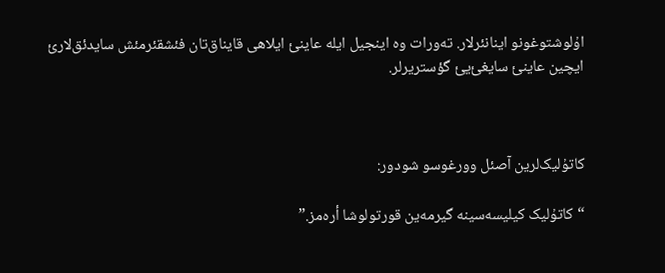اۇلوشتوغونو اینانئرلار. تەورات وە اینجیل ایلە عاینئ ایلاهی قایناق‌تان فئشقئرمئش سایدئق‌لارئ ایچین عاینئ سایغئ‌یئ گؤستریرلر.



کاتۇلیک‌لرین آصئل وورغوسو شودور:

“کاتۇلیک کیلیسەسینە گیرمەین قورتولوشا أرەمز.”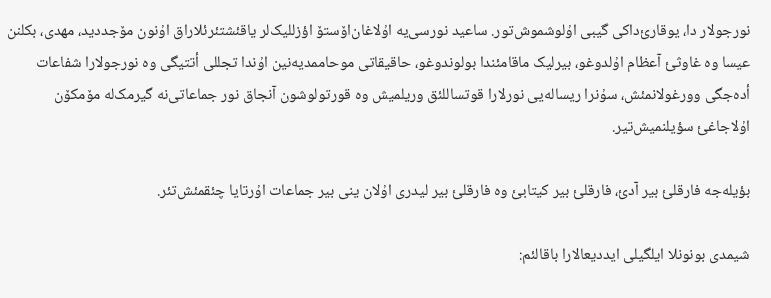نورجولار دا، یوقارئ‌داکی گیبی اۇلوشموش‌تور. ساعید نورسی‌یە اۇلاغان‌اۆستۆ اؤزللیک‌لر یاقئشتئرئلاراق اۇنون مۆجددید، مهدی، بکلنن عیسا وە غاوثئ آعظام اۇلدوغو، بیرلیک ماقامئندا بولوندوغو، حاقیقاتی موحاممدیەنین اۇندا تجللی أتتیگی وە نورجولارا شفاعات أدەجگی وورغولانمئش، سۇنرا ریسالەیی نورلارا قوتساللئق وریلمیش وە قورتولوشون آنجاق نور جماعاتی‌نە گیرمک‌لە مۆمکۆن اۇلاجاغئ سؤیلنمیش‌تیر.

بؤیلەجە فارقلئ بیر آدئ، فارقلئ بیر کیتابئ وە فارقلئ بیر لیدری اۇلان ینی بیر جماعات اۇرتایا چئقمئش‌تئر.

شیمدی بونونلا ایلگیلی ایددیعالارا باقالئم: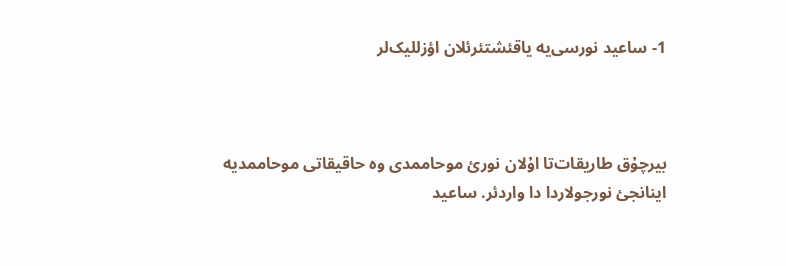1- ساعید نورسی‌یە یاقئشتئرئلان اؤزللیک‌لر



بیرچۇق طاریقات‌تا اۇلان نورئ موحاممدی وە حاقیقاتی موحاممدیە اینانجئ نورجولاردا دا واردئر. ساعید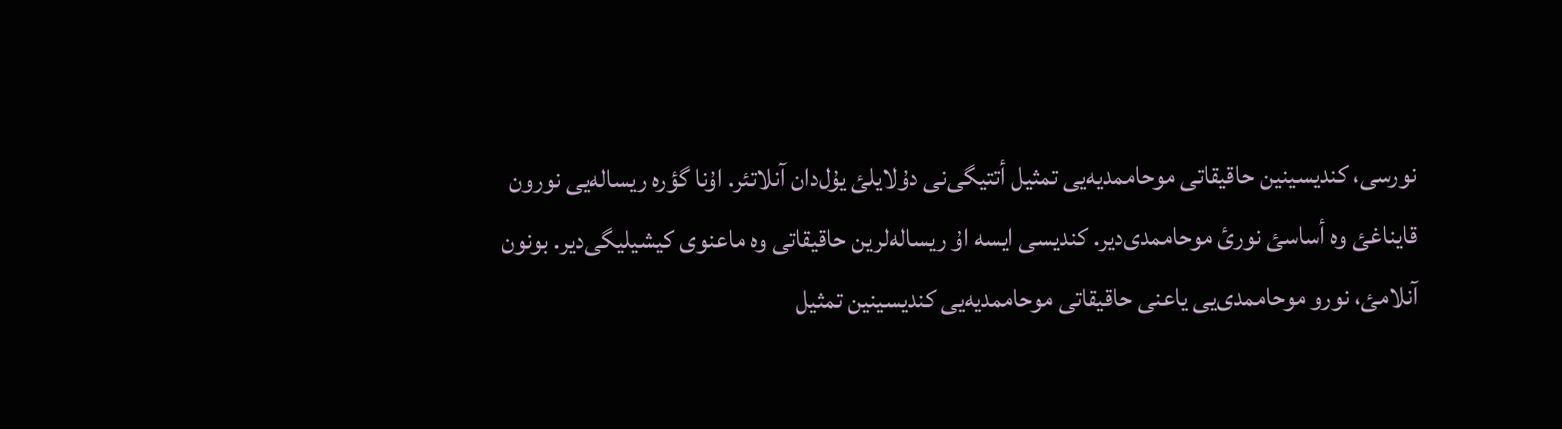نورسی، کندیسینین حاقیقاتی موحاممدیەیی تمثیل أتتیگی‌نی دۇلایلئ یۇل‌دان آنلاتئر. اۇنا گؤرە ریسالەیی نورون قایناغئ وە أساسئ نورئ موحاممدی‌دیر. کندیسی ایسە اۇ ریسالەلرین حاقیقاتی وە ماعنوی کیشیلیگی‌دیر. بونون آنلامئ، نورو موحاممدی‌یی یاعنی حاقیقاتی موحاممدیەیی کندیسینین تمثیل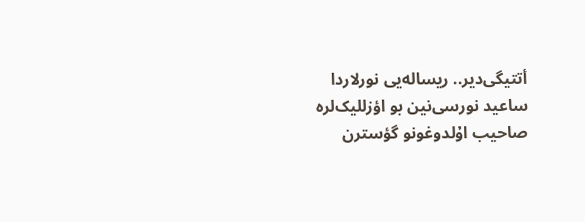أتتیگی‌دیر.. ریسالەیی نورلاردا ساعید نورسی‌نین بو اؤزللیک‌لرە صاحیب اۇلدوغونو گؤسترن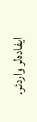ایفادەلر واردئر.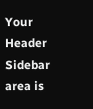Your Header Sidebar area is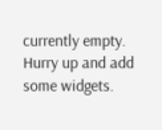currently empty. Hurry up and add some widgets.